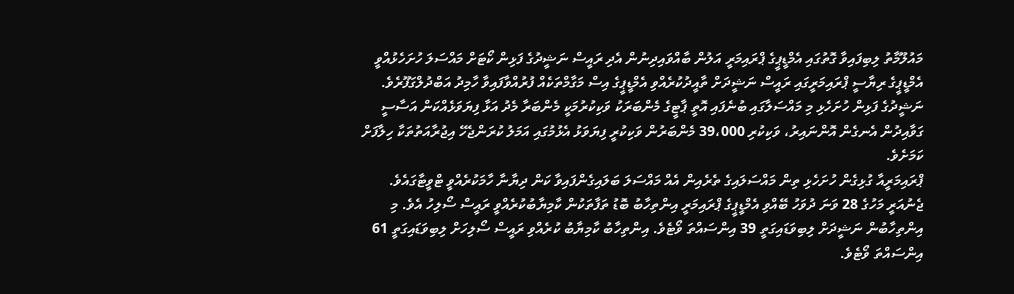މައުލޫމާތު ލިބިފައިވާ ގޮތުގައި އެމްޑީޕީގެ ޕްރައިމަރީ އަލުން ބާއްވައިދިނުން އެދި ރައީސް ނަޝީދުގެ ފަޅިން ކޯޓަށް މައްސަލަ ހުށަހެޅުއްވީ އެމްޑީޕީގެ ރިޔާސީ ޕްރައިމަރީގައި ރައީސް ނަޝީދަށް ތާއީދުކުރެއްވި އެމްޑީޕީގެ އިސް މަގާމްތަކެއް ފުރުއްވާފައިވާ ހާމިދު އަބްދުލްގަފޫރެވެ.
ނަޝީދުގެ ފަޅިން ހުށަހެޅި މި މައްސަލާގައި ބުނެފައި އޮތީ ޕާޓީގެ މެންބަރަކު ވަކިކުރުމަކީ މެންބަރާ މެދު އަޅާ ފިޔަވަޅެއްކަން އަސާސީ ގަވާއިދުން އެނގެން އޮންނައިރު، ވަކިކުރި 39،000 މެންބަރުން ވަކިކުރީ ފިޔަވަޅު އެޅުމުގައި އަމަލު ކުރަންޖެހޭ އިޖުރާއަތުތަކާ ހިލާފަށް ކަމަށެވެ.
ޕްރައިމަރީއާ ގުޅިގެން ހުށަހެޅި ތިން މައްސަލައިގެ ތެރެއިން އެއް މައްސަލަ ބަލައިގެންފައިވާ ކަން ދިޔާނާ ހާމަކުރެއްވީ ޓްވީޓާގައެވެ.
ޖެނުއަރީ މަހުގެ 28 ވަނަ ދުވަހު ބޭއްވި އެމްޑީޕީގެ ޕްރައިމަރީ އިންތިހާބު ބޮޑު ތަފާތަކުން ކާމިޔާބުކުރެއްވީ ރައީސް ސޯލިހު އެވެ. މި އިންތިހާބުން ނަޝީދަށް ލިބިވަޑައިގަތީ 39 އިންސައްތަ ވޯޓެވެ. އިންތިހާބު ކާމިޔާބު ކުރެއްވި ރައީސް ސޯލިހަށް ލިބިވަޑައިގަތީ 61 އިންސައްތަ ވޯޓެވެ.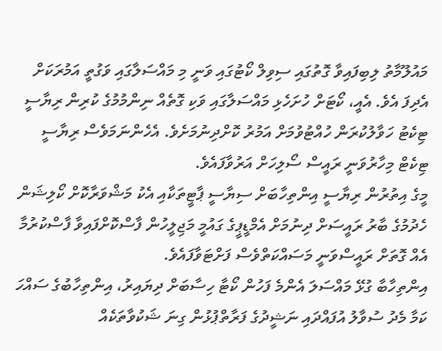މައުލޫމާތު ލިބިފައިވާ ގޮތުގައި ސިވިލް ކޯޓުގައި ވަނީ މި މައްސަލާގައި ވަގުތީ އަމުރަކަށް އެދިފަ އެވެ. އެއީ، ކޯޓަށް ހުށަހެޅި މައްސަލާގައި ވަކި ގޮތެއް ނިންމުމުގެ ކުރިން ރިޔާސީ ޓިކެޓު ހަވާލުކުރަން ހުއްޓުވުމަށް އަމުރު ކޮށްދިނުމަށެވެ. އެހެންނަމަވެސް ރިޔާސީ ޓިކެޓް މިހާރުވަނީ ރައީސް ސޯލިހަށް އަރުވާފައެވެ.
މީގެ އިތުރުން ރިޔާސީ އިންތިހާބަށް ސިޔާސީ ޕާޓީތަކާއި އެކު މަޝްވަރާކޮށް ކޯލިޝަން ހެދުމުގެ ބާރު ރައީސަށް ދިނުމަށް އެމްޑީޕީގެ ގައުމީ މަޖިލީހުން ފާސްކޮށްފައިވާ ފާސްކުރުމާ އެއް ގޮތަށް ރައީސްވަނީ މަސައްކަތްވެސް ފަށްޓަވާފައެވެ.
އިންތިހާބާ ގުޅޭ މައްސަލަ އެންމެ ފަހުން ކޯޓާ ހިސާބަށް ދިޔައިރު، އިންތިހާބުގެ ސައްހަ ކަމާ މެދު ސުވާލު އުފައްދައި ނަޝީދުގެ ފަރާތްޕުޅުން ގިނަ ޝަކުވާތަކެއް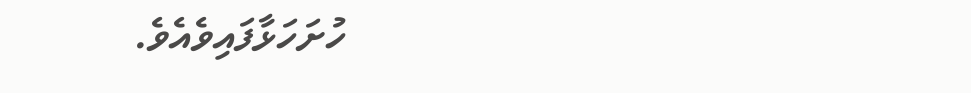ހުށަހަޅާފައިވެއެވެ.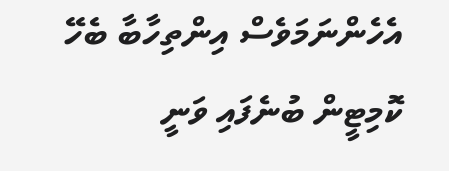އެހެންނަމަވެސް އިންތިހާބާ ބެހޭ ކޮމިޓީން ބުނެފައި ވަނީ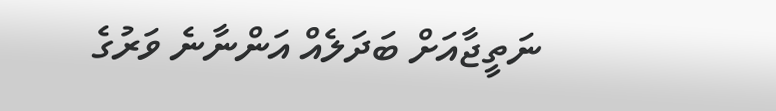ނަތީޖާއަށް ބަދަލެއް އަންނާނެ ވަރުގެ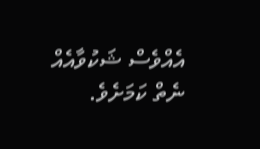އެއްވެސް ޝަކުވާއެއް ނެތް ކަމަށެވެ.